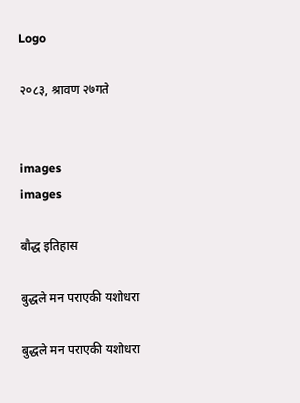Logo

२०८३, श्रावण २७गते


images
images

बौद्ध इतिहास

बुद्धले मन पराएकी यशोधरा

बुद्धले मन पराएकी यशोधरा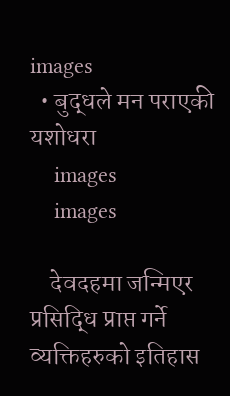images
  • बुद्धले मन पराएकी यशोधरा
    images
    images

    देवदहमा जन्मिएर प्रसिद्धि प्राप्त गर्ने व्यक्तिहरुको इतिहास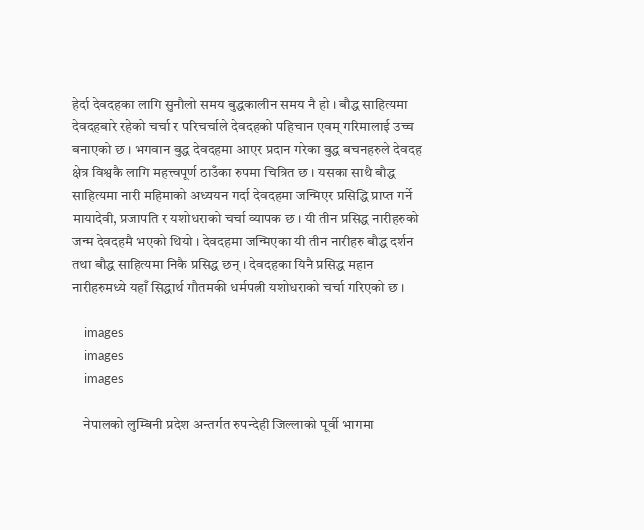हेर्दा देवदहका लागि सुनौलो समय बुद्धकालीन समय नै हो । बौद्ध साहित्यमा देवदहबारे रहेको चर्चा र परिचर्चाले देवदहको पहिचान एवम् गरिमालाई उच्च बनाएको छ । भगवान बुद्ध देवदहमा आएर प्रदान गरेका बुद्ध बचनहरुले देवदह क्षेत्र विश्वकै लागि महत्त्वपूर्ण ठाउँका रुपमा चित्रित छ । यसका साथै बौद्ध साहित्यमा नारी महिमाको अध्ययन गर्दा देवदहमा जन्मिएर प्रसिद्धि प्राप्त गर्ने मायादेवी, प्रजापति र यशोधराको चर्चा व्यापक छ । यी तीन प्रसिद्ध नारीहरुको जन्म देवदहमै भएको थियो । देवदहमा जन्मिएका यी तीन नारीहरु बौद्ध दर्शन तथा बौद्ध साहित्यमा निकै प्रसिद्ध छन् । देवदहका यिनै प्रसिद्ध महान नारीहरुमध्ये यहाँ सिद्धार्थ गौतमकी धर्मपत्नी यशोधराको चर्चा गरिएको छ ।

    images
    images
    images

    नेपालको लुम्बिनी प्रदेश अन्तर्गत रुपन्देही जिल्लाको पूर्वी भागमा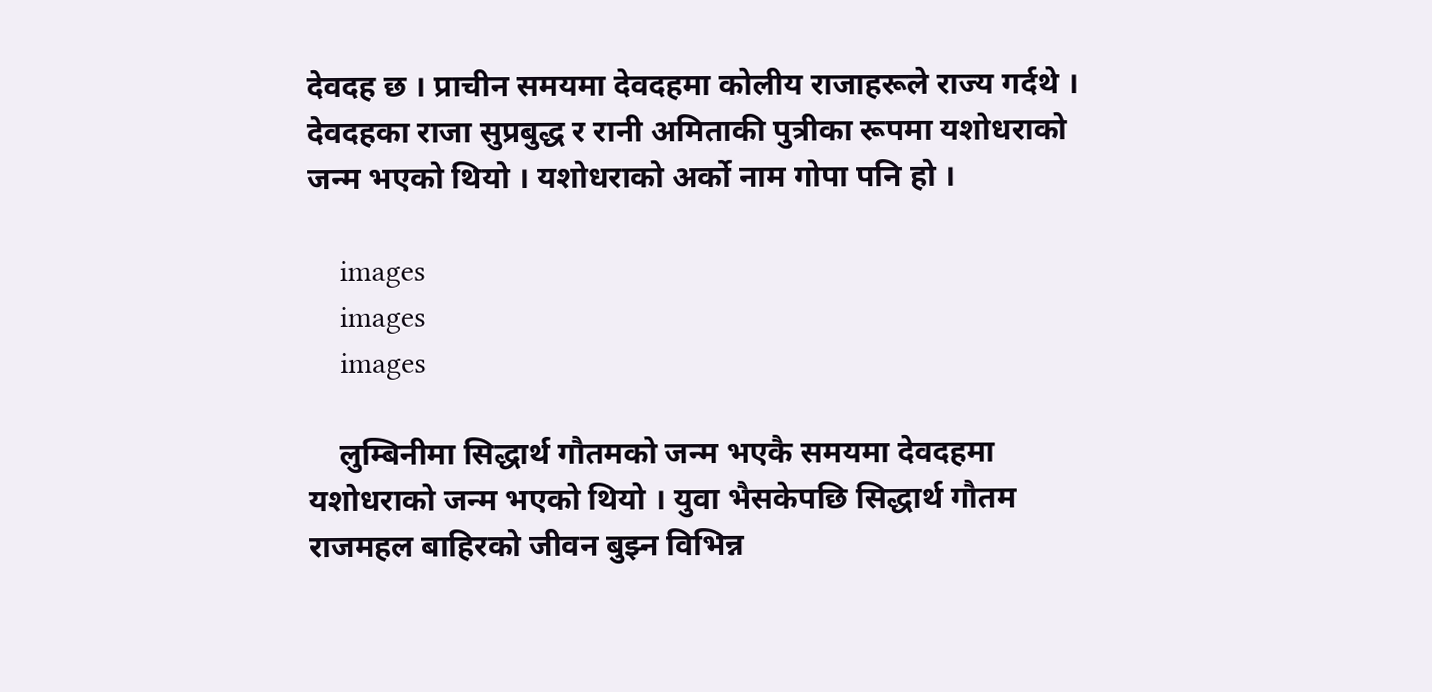देवदह छ । प्राचीन समयमा देवदहमा कोलीय राजाहरूले राज्य गर्दथे । देवदहका राजा सुप्रबुद्ध र रानी अमिताकी पुत्रीका रूपमा यशोधराको जन्म भएको थियो । यशोधराको अर्को नाम गोपा पनि हो ।

    images
    images
    images

    लुम्बिनीमा सिद्धार्थ गौतमको जन्म भएकै समयमा देवदहमा यशोधराको जन्म भएको थियो । युवा भैसकेपछि सिद्धार्थ गौतम राजमहल बाहिरको जीवन बुझ्न विभिन्न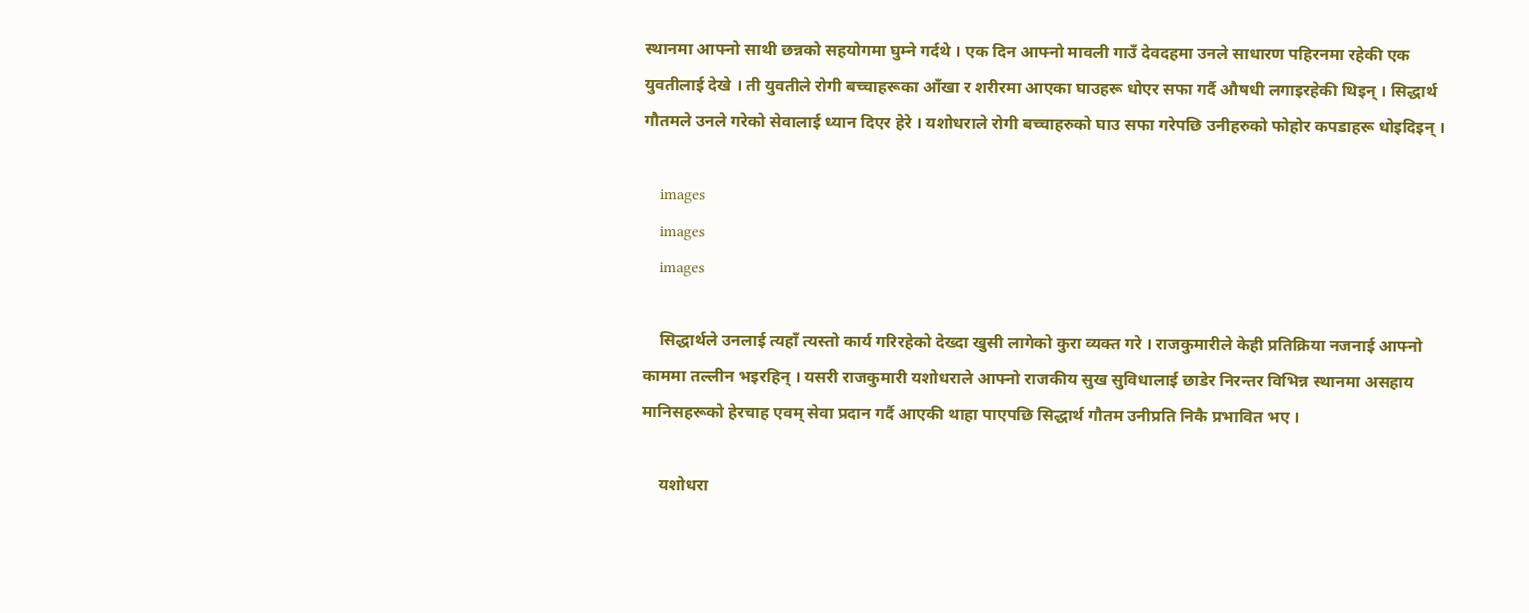स्थानमा आफ्नो साथी छन्नको सहयोगमा घुम्ने गर्दथे । एक दिन आफ्नो मावली गाउँ देवदहमा उनले साधारण पहिरनमा रहेकी एक युवतीलाई देखे । ती युवतीले रोगी बच्चाहरूका आँखा र शरीरमा आएका घाउहरू धोएर सफा गर्दै औषधी लगाइरहेकी थिइन् । सिद्धार्थ गौतमले उनले गरेको सेवालाई ध्यान दिएर हेरे । यशोधराले रोगी बच्चाहरुको घाउ सफा गरेपछि उनीहरुको फोहोर कपडाहरू धोइदिइन् ।

    images
    images
    images

    सिद्धार्थले उनलाई त्यहाँ त्यस्तो कार्य गरिरहेको देख्दा खुसी लागेको कुरा व्यक्त गरे । राजकुमारीले केही प्रतिक्रिया नजनाई आफ्नो काममा तल्लीन भइरहिन् । यसरी राजकुमारी यशोधराले आफ्नो राजकीय सुख सुविधालाई छाडेर निरन्तर विभिन्न स्थानमा असहाय मानिसहरूको हेरचाह एवम् सेवा प्रदान गर्दै आएकी थाहा पाएपछि सिद्धार्थ गौतम उनीप्रति निकै प्रभावित भए ।

    यशोधरा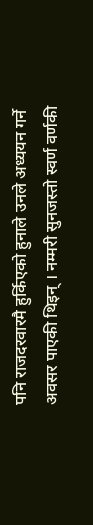पनि राजदरवारमै हुर्किएको हुनाले उनले अध्ययन गर्ने अवसर पाएकी थिइन् । नम्मरी सुनजस्तो स्वर्ण वर्णकी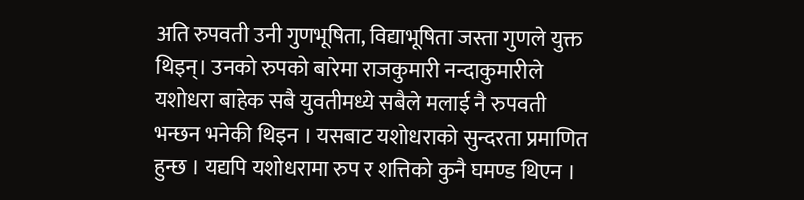अति रुपवती उनी गुणभूषिता, विद्याभूषिता जस्ता गुणले युक्त थिइन्। उनको रुपको बारेमा राजकुमारी नन्दाकुमारीले यशोधरा बाहेक सबै युवतीमध्ये सबैले मलाई नै रुपवती भन्छन भनेकी थिइन । यसबाट यशोधराको सुन्दरता प्रमाणित हुन्छ । यद्यपि यशोधरामा रुप र शत्तिको कुनै घमण्ड थिएन ।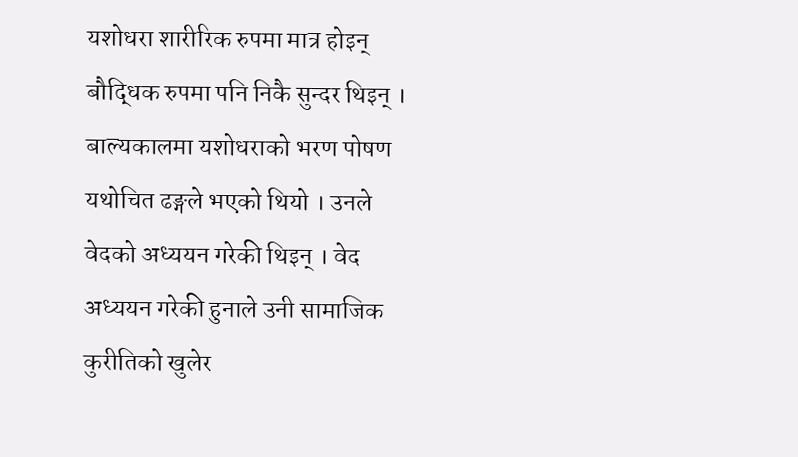यशोधरा शारीरिक रुपमा मात्र होइन् बौद्धिक रुपमा पनि निकै सुन्दर थिइन् । बाल्यकालमा यशोधराको भरण पोषण यथोचित ढङ्गले भएको थियो । उनले वेदको अध्ययन गरेकी थिइन् । वेद अध्ययन गरेकी हुनाले उनी सामाजिक कुरीतिको खुलेर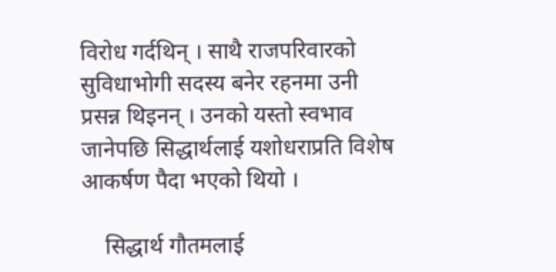विरोध गर्दथिन् । साथै राजपरिवारको सुविधाभोगी सदस्य बनेर रहनमा उनी प्रसन्न थिइनन् । उनको यस्तो स्वभाव जानेपछि सिद्धार्थलाई यशोधराप्रति विशेष आकर्षण पैदा भएको थियो ।

    सिद्धार्थ गौतमलाई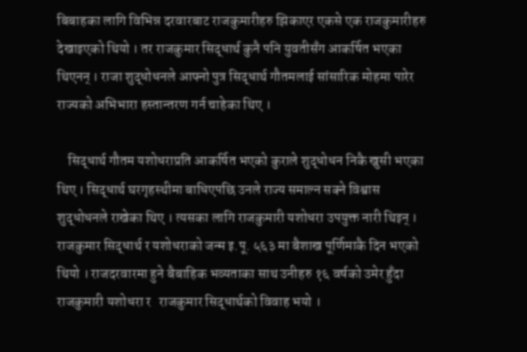बिबाहका लागि विभिन्न दरवारबाट राजकुमारीहरु झिकाएर एकसे एक राजकुमारीहरु देखाइएको थियो । तर राजकुमार सिद्धार्थ कुनै पनि युवतीसँग आकर्षित भएका थिएनन् । राजा शुद्धोधनले आफ्नो पुत्र सिद्धार्थ गौतमलाई सांसारिक मोहमा पारेर राज्यको अभिभारा हस्तान्तरण गर्न चाहेका थिए ।

    सिद्धार्थ गौतम यशोधराप्रति आकर्षित भएको कुराले शुद्धोधन निकै खुसी भएका थिए । सिद्धार्थ घरगृहस्थीमा बाधिएपछि उनले राज्य समाल्न सक्ने विश्वास शुद्धोधनले राखेका थिए । त्यसका लागि राजकुमारी यशोधरा उपयुक्त नारी थिइन् । राजकुमार सिद्धार्थ र यशोधराको जन्म इ.पू. ५६३ मा बैशाख पूर्णिमाकै दिन भएको थियो । राजदरवारमा हुने बैबाहिक भव्यताका साथ उनीहरु १६ वर्षको उमेर हुँदा राजकुमारी यशोधरा र   राजकुमार सिद्धार्थको विवाह भयो ।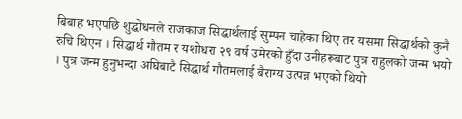बिबाह भएपछि शुद्धोधनले राजकाज सिद्धार्थलाई सुम्पन चाहेका थिए तर यसमा सिद्धार्थको कुनै रुचि थिएन । सिद्धार्थ गौतम र यशोधरा २९ वर्ष उमेरको हुँदा उनीहरूबाट पुत्र राहुलको जन्म भयो । पुत्र जन्म हुनुभन्दा अघिबाटै सिद्धार्थ गौतमलाई बैराग्य उत्पन्न भएको थियो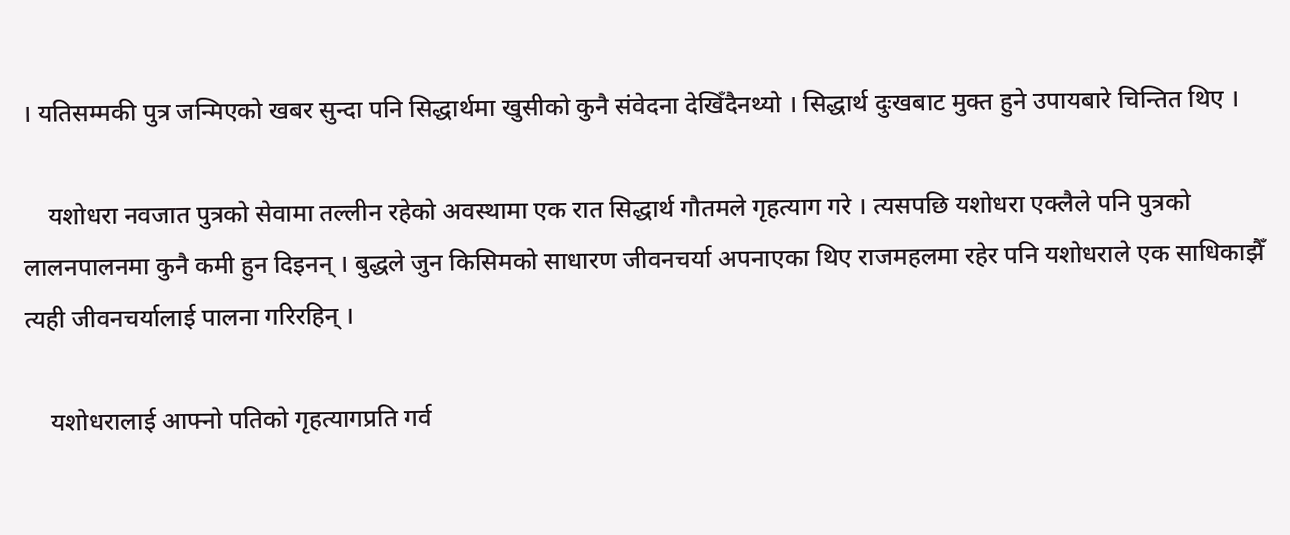। यतिसम्मकी पुत्र जन्मिएको खबर सुन्दा पनि सिद्धार्थमा खुसीको कुनै संवेदना देखिँदैनथ्यो । सिद्धार्थ दुःखबाट मुक्त हुने उपायबारे चिन्तित थिए ।

    यशोधरा नवजात पुत्रको सेवामा तल्लीन रहेको अवस्थामा एक रात सिद्धार्थ गौतमले गृहत्याग गरे । त्यसपछि यशोधरा एक्लैले पनि पुत्रको लालनपालनमा कुनै कमी हुन दिइनन् । बुद्धले जुन किसिमको साधारण जीवनचर्या अपनाएका थिए राजमहलमा रहेर पनि यशोधराले एक साधिकाझैँ त्यही जीवनचर्यालाई पालना गरिरहिन् ।

    यशोधरालाई आफ्नो पतिको गृहत्यागप्रति गर्व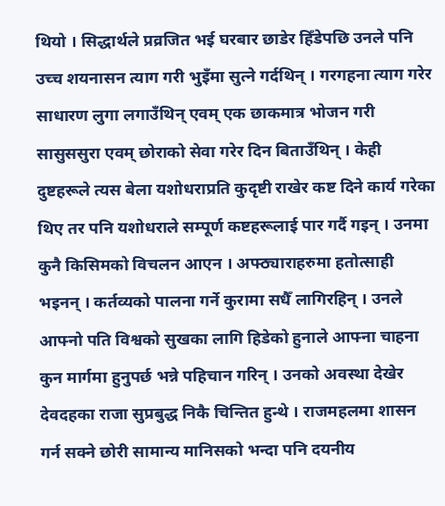थियो । सिद्धार्थले प्रव्रजित भई घरबार छाडेर हिँडेपछि उनले पनि उच्च शयनासन त्याग गरी भुइँमा सुत्ने गर्दथिन् । गरगहना त्याग गरेर साधारण लुगा लगाउँथिन् एवम् एक छाकमात्र भोजन गरी सासुससुरा एवम् छोराको सेवा गरेर दिन बिताउँथिन् । केही दुष्टहरूले त्यस बेला यशोधराप्रति कुदृष्टी राखेर कष्ट दिने कार्य गरेका थिए तर पनि यशोधराले सम्पूर्ण कष्टहरूलाई पार गर्दै गइन् । उनमा कुनै किसिमको विचलन आएन । अफ्ठ्याराहरुमा हतोत्साही भइनन् । कर्तव्यको पालना गर्ने कुरामा सधैँ लागिरहिन् । उनले आफ्नो पति विश्वको सुखका लागि हिडेको हुनाले आफ्ना चाहना कुन मार्गमा हुनुपर्छ भन्ने पहिचान गरिन् । उनको अवस्था देखेर देवदहका राजा सुप्रबुद्ध निकै चिन्तित हुन्थे । राजमहलमा शासन गर्न सक्ने छोरी सामान्य मानिसको भन्दा पनि दयनीय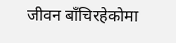जीवन बाँचिरहेकोमा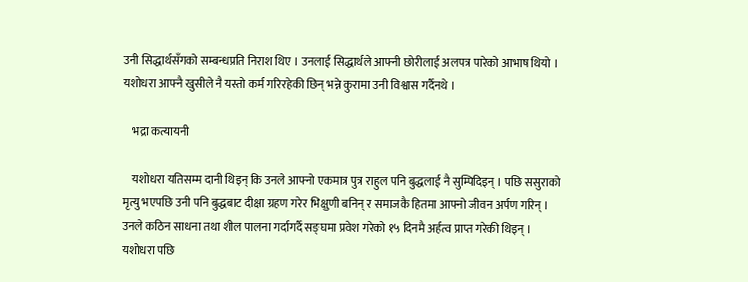उनी सिद्धार्थसँगको सम्बन्धप्रति निराश थिए । उनलाई सिद्धार्थले आफ्नी छोरीलाई अलपत्र पारेको आभाष थियो । यशोधरा आफ्नै खुसीले नै यस्तो कर्म गरिरहेकी छिन् भन्ने कुरामा उनी विश्वास गर्दैनथे ।

    भद्रा कत्यायनी

    यशोधरा यतिसम्म दानी थिइन् कि उनले आफ्नो एकमात्र पुत्र राहुल पनि बुद्धलाई नै सुम्पिदिइन् । पछि ससुराको मृत्यु भएपछि उनी पनि बुद्धबाट दीक्षा ग्रहण गरेर भिक्षुणी बनिन् र समाजकै हितमा आफ्नो जीवन अर्पण गरिन् । उनले कठिन साधना तथा शील पालना गर्दागर्दै सङ्घमा प्रवेश गरेको १५ दिनमै अर्हत्व प्राप्त गरेकी थिइन् । यशोधरा पछि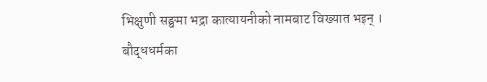भिक्षुणी सङ्घमा भद्रा कात्यायनीको नामबाट विख्यात भइन् । बौद्धधर्मका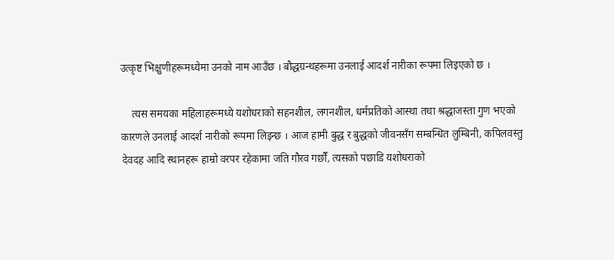उत्कृष्ट भिक्षुणीहरूमध्येमा उनको नाम आउँछ । बौद्धग्रन्थहरूमा उनलाई आदर्श नारीका रूपमा लिइएको छ ।

    त्यस समयका महिलाहरूमध्ये यशोधराको सहनशील, लगनशील, धर्मप्रतिको आस्था तथा श्रद्धाजस्ता गुण भएको कारणले उनलाई आदर्श नारीको रूपमा लिइन्छ । आज हामी बुद्ध र बुद्धको जीवनसँग सम्बन्धित लुम्बिनी, कपिलवस्तु देवदह आदि स्थानहरू हाम्रो वरपर रहेकामा जति गौरव गर्छौं, त्यसको पछाडि यशोधराको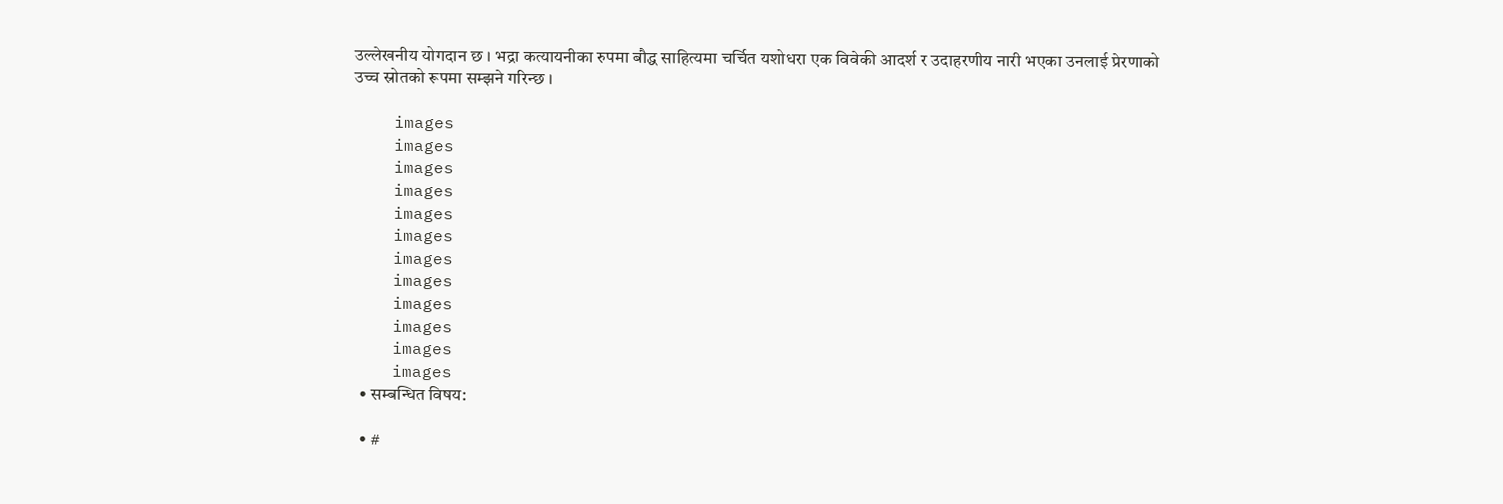उल्लेखनीय योगदान छ । भद्रा कत्यायनीका रुपमा बौद्ध साहित्यमा चर्चित यशोधरा एक विवेकी आदर्श र उदाहरणीय नारी भएका उनलाई प्रेरणाको उच्च स्रोतको रूपमा सम्झने गरिन्छ ।

    images
    images
    images
    images
    images
    images
    images
    images
    images
    images
    images
    images
  • सम्बन्धित विषय:

  • #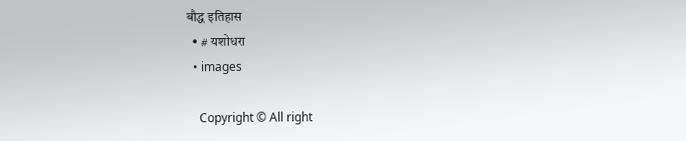बौद्ध इतिहास
  • # यशोधरा
  • images

    Copyright © All right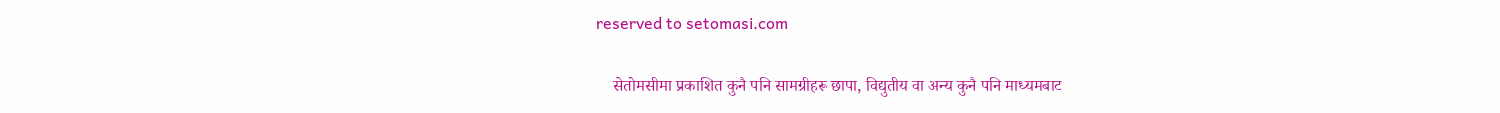reserved to setomasi.com

    सेतोमसीमा प्रकाशित कुनै पनि सामग्रीहरू छापा, विद्युतीय वा अन्य कुनै पनि माध्यमबाट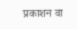प्रकाशन वा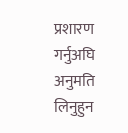प्रशारण गर्नुअघि अनुमति लिनुहुन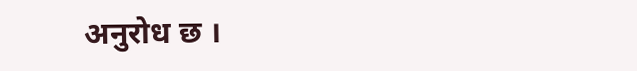अनुरोध छ ।